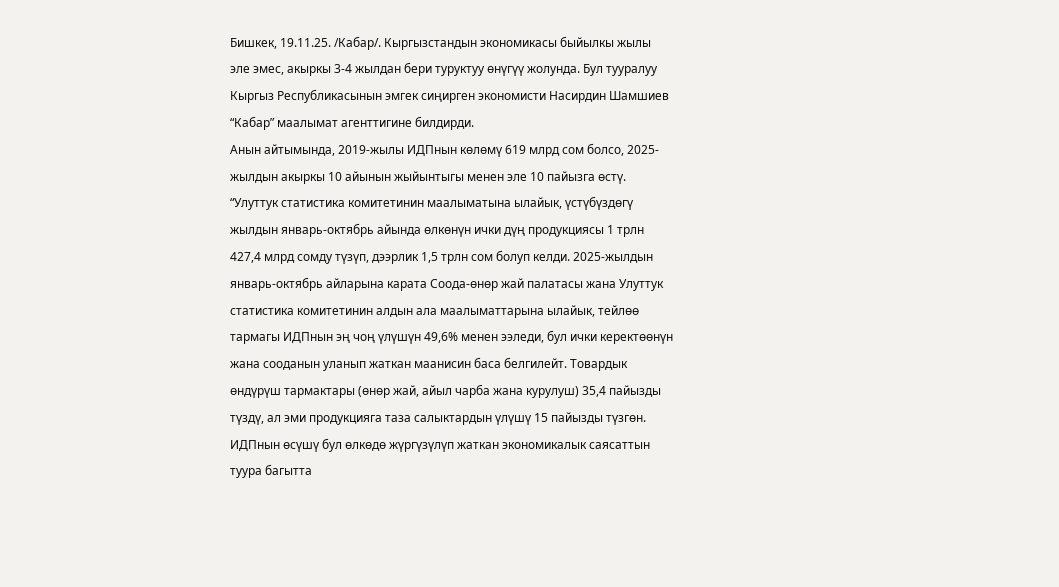Бишкек, 19.11.25. /Кабар/. Кыргызстандын экономикасы быйылкы жылы эле эмес, акыркы 3-4 жылдан бери туруктуу өнүгүү жолунда. Бул тууралуу Кыргыз Республикасынын эмгек сиңирген экономисти Насирдин Шамшиев “Кабар” маалымат агенттигине билдирди.
Анын айтымында, 2019-жылы ИДПнын көлөмү 619 млрд сом болсо, 2025-жылдын акыркы 10 айынын жыйынтыгы менен эле 10 пайызга өстү.
“Улуттук статистика комитетинин маалыматына ылайык, үстүбүздөгү жылдын январь-октябрь айында өлкөнүн ички дүң продукциясы 1 трлн 427,4 млрд сомду түзүп, дээрлик 1,5 трлн сом болуп келди. 2025-жылдын январь-октябрь айларына карата Соода-өнөр жай палатасы жана Улуттук статистика комитетинин алдын ала маалыматтарына ылайык, тейлөө тармагы ИДПнын эң чоң үлүшүн 49,6% менен ээледи, бул ички керектөөнүн жана сооданын уланып жаткан маанисин баса белгилейт. Товардык өндүрүш тармактары (өнөр жай, айыл чарба жана курулуш) 35,4 пайызды түздү, ал эми продукцияга таза салыктардын үлүшү 15 пайызды түзгөн. ИДПнын өсүшү бул өлкөдө жүргүзүлүп жаткан экономикалык саясаттын туура багытта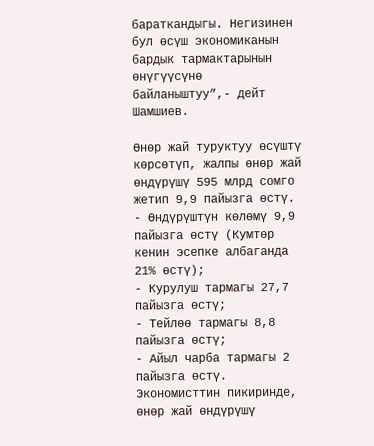бараткандыгы. Негизинен бул өсүш экономиканын бардык тармактарынын өнүгүүсүнө байланыштуу”,- дейт Шамшиев.

Өнөр жай туруктуу өсүштү көрсөтүп, жалпы өнөр жай өндүрүшү 595 млрд сомго жетип 9,9 пайызга өстү.
- Өндүрүштүн көлөмү 9,9 пайызга өстү (Кумтөр кенин эсепке албаганда 21% өстү);
- Курулуш тармагы 27,7 пайызга өстү;
- Тейлөө тармагы 8,8 пайызга өстү;
- Айыл чарба тармагы 2 пайызга өстү.
Экономисттин пикиринде, өнөр жай өндүрүшү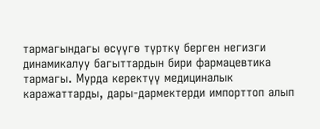тармагындагы өсүүгө түрткү берген негизги динамикалуу багыттардын бири фармацевтика тармагы. Мурда керектүү медициналык каражаттарды, дары-дармектерди импорттоп алып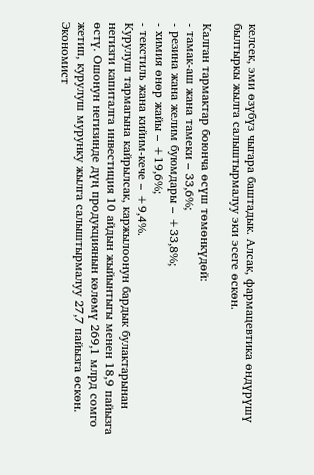келсек, эми өзүбүз чыгара баштадык. Алсак, фармацевтика өндүрүшү былтыркы жылга салыштырмалуу эки эсеге өскөн.

Калган тармактар боюнча өсүш төмөнкүдөй:
- тамак-аш жана тамеки – 33,6%;
- резина жана желим буюмдары – +33,8%;
- химия өнөр жайы – +19,6%;
- текстиль жана кийим-кече – +9,4%.
Курулуш тармагына кайрылсак, каржылоонун бардык булактарынан негизги капиталга инвестиция 10 айдын жыйынтыгы менен 18,9 пайызга өстү. Ошонун негизинде дүң продукциянын көлөмү 269,1 млрд сомго жетип, курулуш мурунку жылга салыштырмалуу 27,7 пайызга өскөн.
Экономист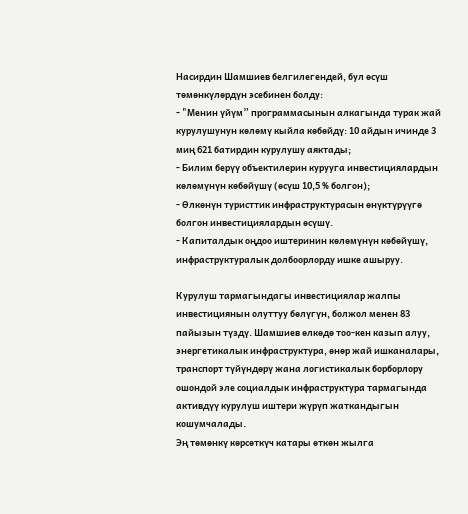Насирдин Шамшиев белгилегендей, бул өсүш төмөнкүлөрдүн эсебинен болду:
- "Менин үйүм” программасынын алкагында турак жай курулушунун көлөмү кыйла көбөйдү: 10 айдын ичинде 3 миң 621 батирдин курулушу аяктады;
- Билим берүү объектилерин курууга инвестициялардын көлөмүнүн көбөйүшү (өсүш 10,5 % болгон);
- Өлкөнүн туристтик инфраструктурасын өнүктүрүүгө болгон инвестициялардын өсүшү.
- Капиталдык оңдоо иштеринин көлөмүнүн көбөйүшү, инфраструктуралык долбоорлорду ишке ашыруу.

Курулуш тармагындагы инвестициялар жалпы инвестициянын олуттуу бөлүгүн, болжол менен 83 пайызын түздү. Шамшиев өлкөдө тоо-кен казып алуу, энергетикалык инфраструктура, өнөр жай ишканалары, транспорт түйүндөрү жана логистикалык борборлору ошондой эле социалдык инфраструктура тармагында активдүү курулуш иштери жүрүп жаткандыгын кошумчалады.
Эң төмөнкү көрсөткүч катары өткөн жылга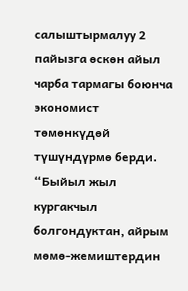салыштырмалуу 2 пайызга өскөн айыл чарба тармагы боюнча экономист төмөнкүдөй түшүндүрмө берди.
“Быйыл жыл кургакчыл болгондуктан, айрым мөмө-жемиштердин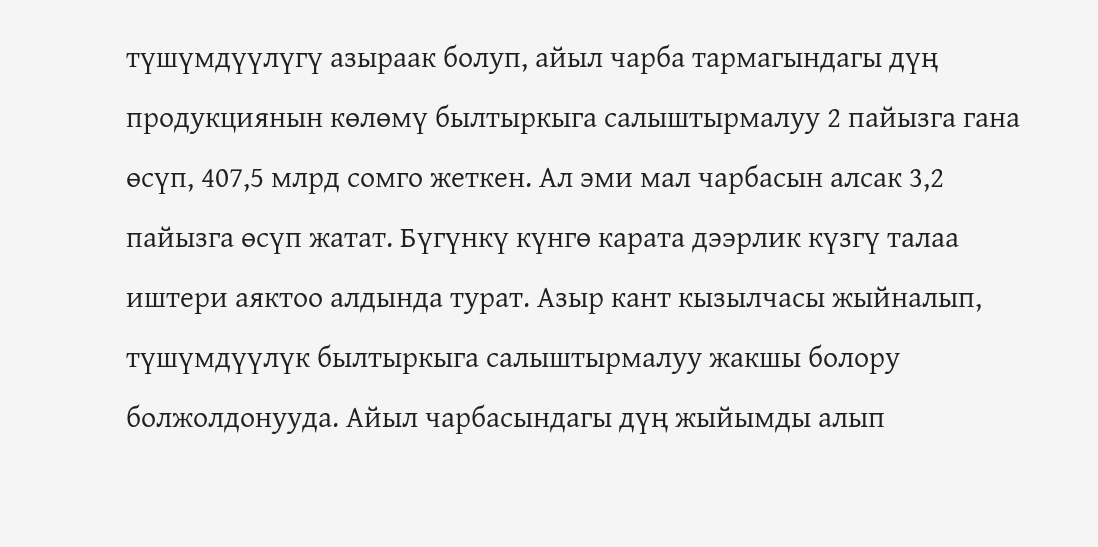түшүмдүүлүгү азыраак болуп, айыл чарба тармагындагы дүң продукциянын көлөмү былтыркыга салыштырмалуу 2 пайызга гана өсүп, 407,5 млрд сомго жеткен. Ал эми мал чарбасын алсак 3,2 пайызга өсүп жатат. Бүгүнкү күнгө карата дээрлик күзгү талаа иштери аяктоо алдында турат. Азыр кант кызылчасы жыйналып, түшүмдүүлүк былтыркыга салыштырмалуу жакшы болору болжолдонууда. Айыл чарбасындагы дүң жыйымды алып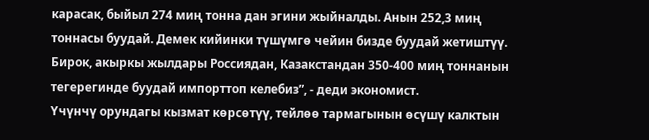карасак, быйыл 274 миң тонна дан эгини жыйналды. Анын 252,3 миң тоннасы буудай. Демек кийинки түшүмгө чейин бизде буудай жетиштүү. Бирок, акыркы жылдары Россиядан, Казакстандан 350-400 миң тоннанын тегерегинде буудай импорттоп келебиз”, - деди экономист.
Үчүнчү орундагы кызмат көрсөтүү, тейлөө тармагынын өсүшү калктын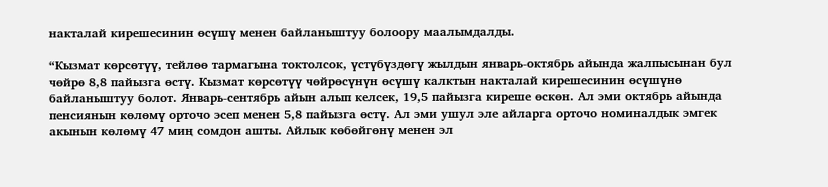накталай кирешесинин өсүшү менен байланыштуу болоору маалымдалды.

“Кызмат көрсөтүү, тейлөө тармагына токтолсок, үстүбүздөгү жылдын январь-октябрь айында жалпысынан бул чөйрө 8,8 пайызга өстү. Кызмат көрсөтүү чөйрөсүнүн өсүшү калктын накталай кирешесинин өсүшүнө байланыштуу болот. Январь-сентябрь айын алып келсек, 19,5 пайызга киреше өскөн. Ал эми октябрь айында пенсиянын көлөмү орточо эсеп менен 5,8 пайызга өстү. Ал эми ушул эле айларга орточо номиналдык эмгек акынын көлөмү 47 миң сомдон ашты. Айлык көбөйгөнү менен эл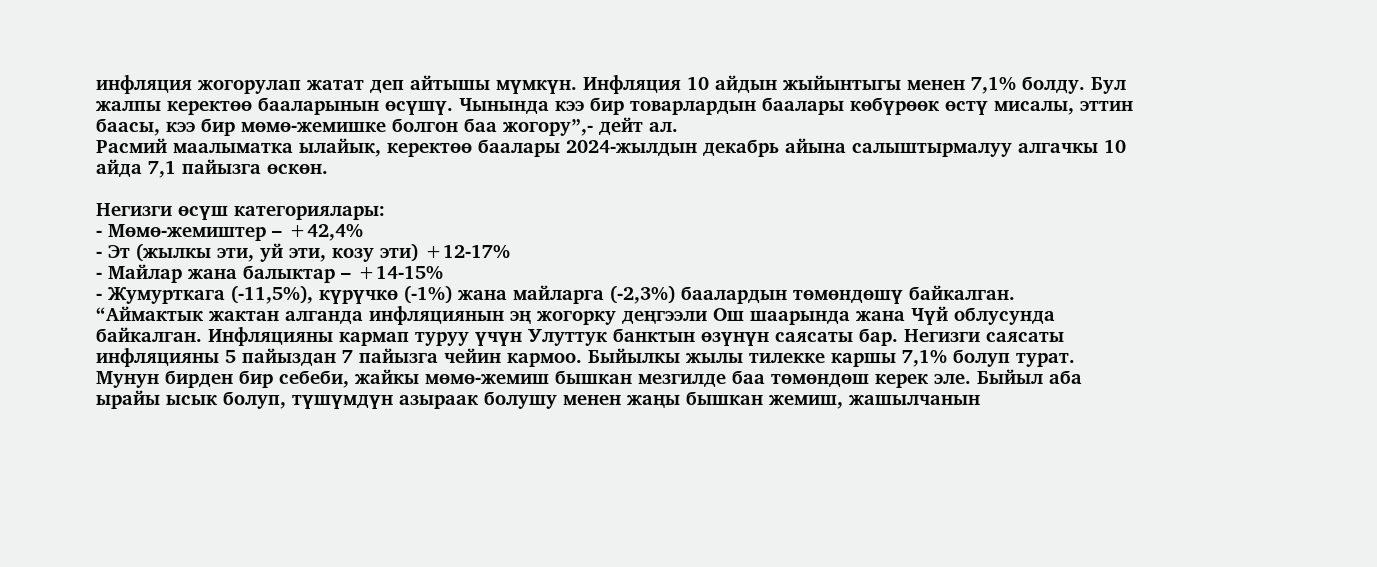инфляция жогорулап жатат деп айтышы мүмкүн. Инфляция 10 айдын жыйынтыгы менен 7,1% болду. Бул жалпы керектөө бааларынын өсүшү. Чынында кээ бир товарлардын баалары көбүрөөк өстү мисалы, эттин баасы, кээ бир мөмө-жемишке болгон баа жогору”,- дейт ал.
Расмий маалыматка ылайык, керектөө баалары 2024-жылдын декабрь айына салыштырмалуу алгачкы 10 айда 7,1 пайызга өскөн.

Негизги өсүш категориялары:
- Мөмө-жемиштер – +42,4%
- Эт (жылкы эти, уй эти, козу эти) +12-17%
- Майлар жана балыктар – +14-15%
- Жумурткага (-11,5%), күрүчкө (-1%) жана майларга (-2,3%) баалардын төмөндөшү байкалган.
“Аймактык жактан алганда инфляциянын эң жогорку деңгээли Ош шаарында жана Чүй облусунда байкалган. Инфляцияны кармап туруу үчүн Улуттук банктын өзүнүн саясаты бар. Негизги саясаты инфляцияны 5 пайыздан 7 пайызга чейин кармоо. Быйылкы жылы тилекке каршы 7,1% болуп турат. Мунун бирден бир себеби, жайкы мөмө-жемиш бышкан мезгилде баа төмөндөш керек эле. Быйыл аба ырайы ысык болуп, түшүмдүн азыраак болушу менен жаңы бышкан жемиш, жашылчанын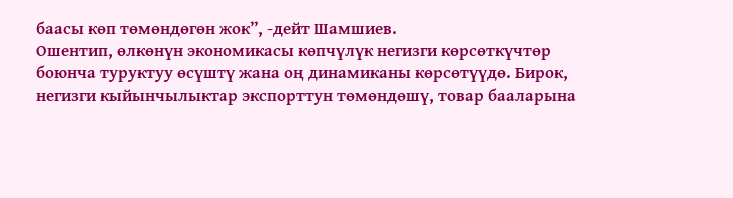баасы көп төмөндөгөн жок”, -дейт Шамшиев.
Ошентип, өлкөнүн экономикасы көпчүлүк негизги көрсөткүчтөр боюнча туруктуу өсүштү жана оң динамиканы көрсөтүүдө. Бирок, негизги кыйынчылыктар экспорттун төмөндөшү, товар бааларына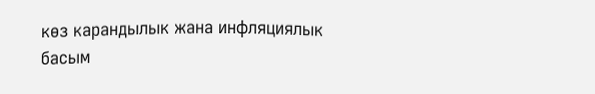көз карандылык жана инфляциялык басым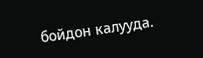бойдон калууда.